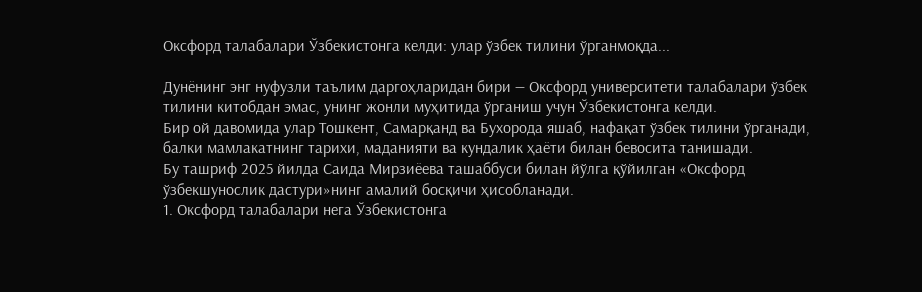Оксфорд талабалари Ўзбекистонга келди: улар ўзбек тилини ўрганмоқда...

Дунёнинг энг нуфузли таълим даргоҳларидан бири — Оксфорд университети талабалари ўзбек тилини китобдан эмас, унинг жонли муҳитида ўрганиш учун Ўзбекистонга келди.
Бир ой давомида улар Тошкент, Самарқанд ва Бухорода яшаб, нафақат ўзбек тилини ўрганади, балки мамлакатнинг тарихи, маданияти ва кундалик ҳаёти билан бевосита танишади.
Бу ташриф 2025 йилда Саида Мирзиёева ташаббуси билан йўлга қўйилган «Оксфорд ўзбекшунослик дастури»нинг амалий босқичи ҳисобланади.
1. Оксфорд талабалари нега Ўзбекистонга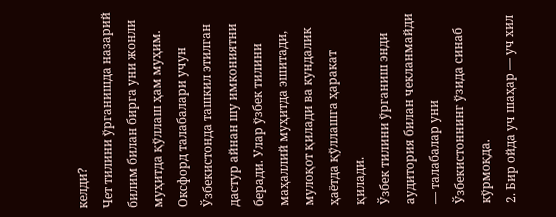келди?
Чет тилини ўрганишда назарий билим билан бирга уни жонли муҳитда қўллаш ҳам муҳим.
Оксфорд талабалари учун Ўзбекистонда ташкил этилган дастур айнан шу имкониятни беради. Улар ўзбек тилини маҳаллий муҳитда эшитади, мулоқот қилади ва кундалик ҳаётда қўллашга ҳаракат қилади.
Ўзбек тилини ўрганиш энди аудитория билан чекланмайди — талабалар уни Ўзбекистоннинг ўзида синаб кўрмоқда.
2. Бир ойда уч шаҳар — уч хил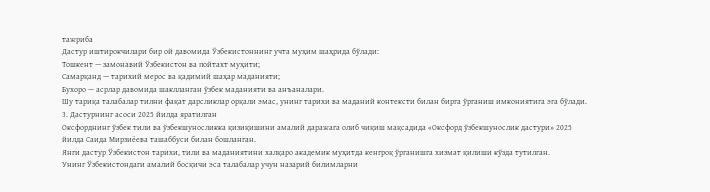тажриба
Дастур иштирокчилари бир ой давомида Ўзбекистоннинг учта муҳим шаҳрида бўлади:
Тошкент — замонавий Ўзбекистон ва пойтахт муҳити;
Самарқанд — тарихий мерос ва қадимий шаҳар маданияти;
Бухоро — асрлар давомида шаклланган ўзбек маданияти ва анъаналари.
Шу тариқа талабалар тилни фақат дарсликлар орқали эмас, унинг тарихи ва маданий контексти билан бирга ўрганиш имкониятига эга бўлади.
3. Дастурнинг асоси 2025 йилда яратилган
Оксфорднинг ўзбек тили ва ўзбекшуносликка қизиқишини амалий даражага олиб чиқиш мақсадида «Оксфорд ўзбекшунослик дастури» 2025 йилда Саида Мирзиёева ташаббуси билан бошланган.
Янги дастур Ўзбекистон тарихи, тили ва маданиятини халқаро академик муҳитда кенгроқ ўрганишга хизмат қилиши кўзда тутилган.
Унинг Ўзбекистондаги амалий босқичи эса талабалар учун назарий билимларни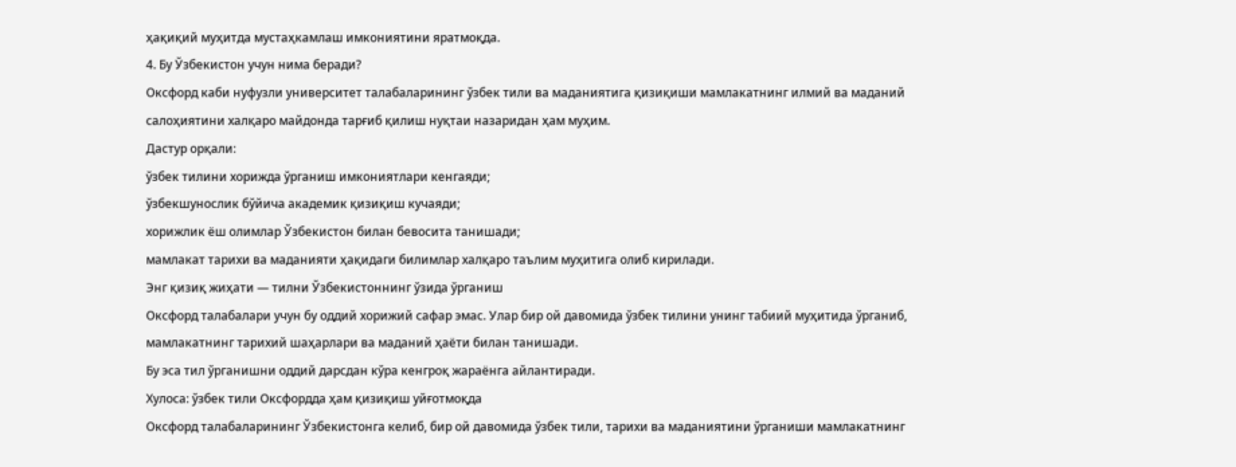ҳақиқий муҳитда мустаҳкамлаш имкониятини яратмоқда.
4. Бу Ўзбекистон учун нима беради?
Оксфорд каби нуфузли университет талабаларининг ўзбек тили ва маданиятига қизиқиши мамлакатнинг илмий ва маданий салоҳиятини халқаро майдонда тарғиб қилиш нуқтаи назаридан ҳам муҳим.
Дастур орқали:
ўзбек тилини хорижда ўрганиш имкониятлари кенгаяди;
ўзбекшунослик бўйича академик қизиқиш кучаяди;
хорижлик ёш олимлар Ўзбекистон билан бевосита танишади;
мамлакат тарихи ва маданияти ҳақидаги билимлар халқаро таълим муҳитига олиб кирилади.
Энг қизиқ жиҳати — тилни Ўзбекистоннинг ўзида ўрганиш
Оксфорд талабалари учун бу оддий хорижий сафар эмас. Улар бир ой давомида ўзбек тилини унинг табиий муҳитида ўрганиб, мамлакатнинг тарихий шаҳарлари ва маданий ҳаёти билан танишади.
Бу эса тил ўрганишни оддий дарсдан кўра кенгроқ жараёнга айлантиради.
Хулоса: ўзбек тили Оксфордда ҳам қизиқиш уйғотмоқда
Оксфорд талабаларининг Ўзбекистонга келиб, бир ой давомида ўзбек тили, тарихи ва маданиятини ўрганиши мамлакатнинг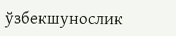ўзбекшунослик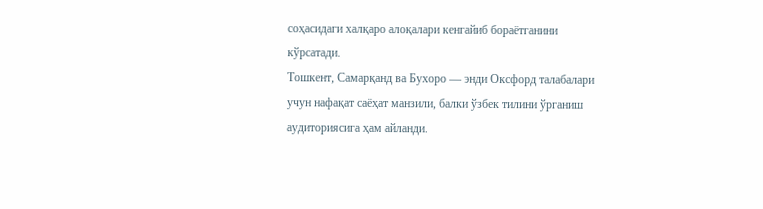соҳасидаги халқаро алоқалари кенгайиб бораётганини кўрсатади.
Тошкент, Самарқанд ва Бухоро — энди Оксфорд талабалари учун нафақат саёҳат манзили, балки ўзбек тилини ўрганиш аудиториясига ҳам айланди.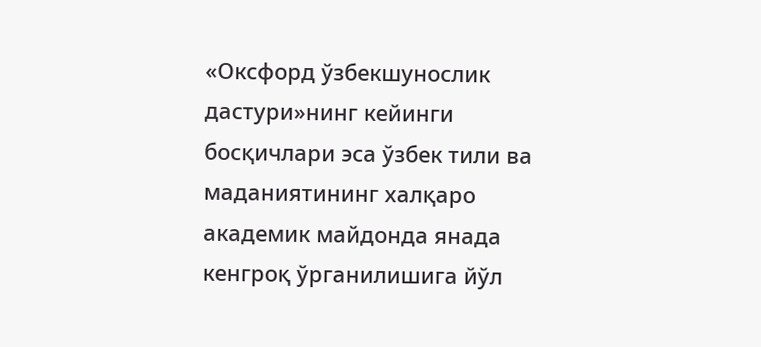«Оксфорд ўзбекшунослик дастури»нинг кейинги босқичлари эса ўзбек тили ва маданиятининг халқаро академик майдонда янада кенгроқ ўрганилишига йўл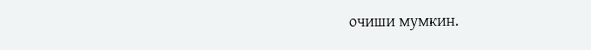очиши мумкин.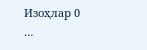Изоҳлар 0
…